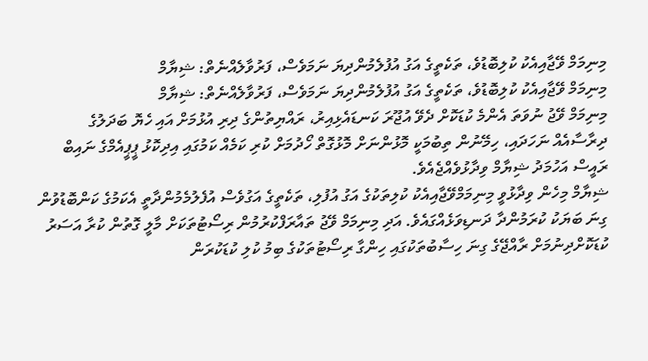މިނިމަމް ވޭޖާއިއެކު ކުލިބޮޑުވެ، ތަކެތީގެ އަގު އުފުލެމުންދިޔަ ނަމަވެސް، ފަރުވާލެއްނެތް: ޝިޔާމް
މިނިމަމް ވޭޖާއިއެކު ކުލިބޮޑުވެ، ތަކެތީގެ އަގު އުފުލެމުންދިޔަ ނަމަވެސް، ފަރުވާލެއްނެތް: ޝިޔާމް
މިނިމަމް ވޭޖު ނުވަތަ އެންމެ ކުޑަކޮށް ދެވޭ އުޖޫރަ ކަނޑައެޅިއިރު، ރައްޔިތުންގެ ދިރި އުޅުމަށް އައި ހެޔޮ ބަދަލުގެ ދިރާސާއެއް ނަހަދައި، ހިމޭނުން ތިބުމަކީ މޮޅުންނަށް މޮޅުގޮތް ހޯދުމަށް ކުރި ކަމެއް ކަމުގައި އިދިކޮޅު ޕީޕީއެމްގެ ނައިބް ރައީސް އަހުމަދު ޝިޔާމް ވިދާޅުވެއްޖެއެވެ.
ޝިޔާމް މިހެން ވިދާޅުވީ މިނިމަމްވޭޖާއިއެކު ކުލިތަކުގެ އަގު އުފުލި، ތަކެތީގެ އަގުވެސް އުފެލުމެމުންދާތީ އެކަމުގެ ކަންބޮޑުވުން ގިނަ ބަޔަކު ކުރަމުންދާ ދަނޑިވަޅެއްގައެވެ. އަދި މިނިމަމް ވޭޖު ތައާރަފްކުރުމުން ރިސޯޓުތަކަށް މާލީ ގޮތުން ކުރާ އަސަރު ކުޑަކޮށްދިނުމަށް ރާއްޖޭގެ ގިނަ ހިސާބުތަކުގައި ހިންގާ ރިސޯޓުތަކުގެ ބިމު ކުލި ކުޑަކުރަން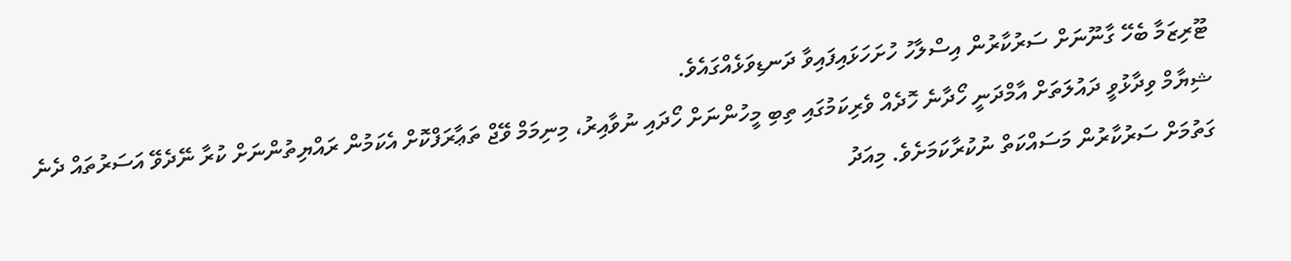ޓޫރިޒަމާ ބެހޭ ގާނޫނަށް ސަރުކާރުން އިސްލާހު ހުށަހަޅައިފައިވާ ދަނޑިވަޅެއްގައެވެ.
ޝިޔާމް ވިދާޅުވީ ދައުލަތަށް އާމްދަނީ ހޯދާނެ ހޮދެއް ވެރިކަމުގައި ތިބި މީހުންނަށް ހޯދައި ނުވާއިރު، މިނިމަމް ވޭޖް ތަޢާރަފްކޮށް އެކަމުން ރައްޔިތުންނަށް ކުރާ ނޭދެވޭ އަސަރުތައް ދެނެ ގަތުމަށް ސަރުކާރުން މަސައްކަތް ނުކުރާކަމަށެވެ. މިއަދު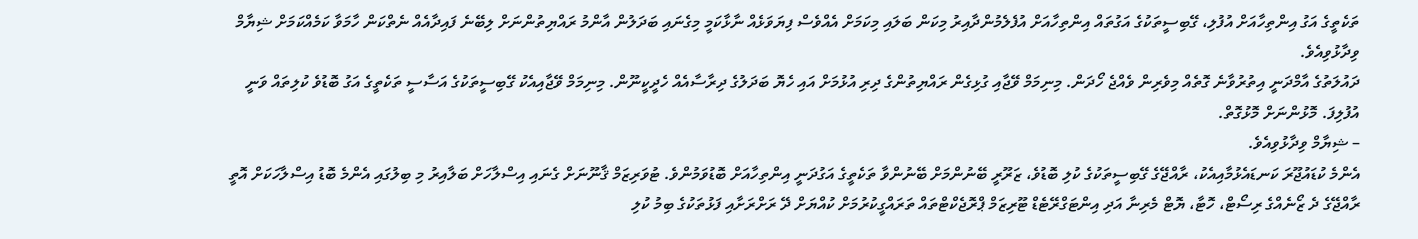ތަކެތީގެ އަގު އިންތިހާއަށް އުފުލި، ގޭބިސީތަކުގެ އަގުތައް އިންތިހާއަށް އުފެލެމުންދާއިރު މިކަން ބަލައި މިކަމަށް އެއްވެސް ފިޔަވަޅެއް ނާޅާކަމީ މިގެނައި ބަދަލުން އާންމު ރައްޔިތުންނަށް ލިބޭނެ ފައިދާއެއް ނެތްކަން ހާމަވާ ކަމެއްކަމަށް ޝިޔާމް ވިދާޅުވިއެވެ.
ދައުލަތުގެ އާމްދަނީ އިތުރުވާނެ ގޮތެއް މިވެރިން ވެއްޖެ ހޯދަން. މިނިމަމް ވޭޖާއި ގުޅިގެން ރައްޔިތުންގެ ދިރި އުޅުމަށް އައި ހެޔޮ ބަދަލުގެ ދިރާސާއެއް ހެދީކީނޫން. މިނިމަމް ވޭޖާއިއެކު ގޭބިސީތަކުގެ އަސާސީ ތަކެތީގެ އަގު ބޮޑުވެ ކުލިތައް ވަނީ އުފުލިފަ. މޮޅުންނަށް މޮޅުގޮތް.
– ޝިޔާމް ވިދާޅުވިއެވެ.
އެންމެ ކުޑައުޖޫރަ ކަނޑައެޅުމާއިއެކު، ރާއްޖޭގެ ގޭބިސީތަކުގެ ކުލި ބޮޑުވެ، ޒަރޫރީ ބޭނުންމަށް ބޭނުންވާ ތަކެތީގެ އަގުދަނީ އިންތިހާއަށް ބޮޑުވަމުންވެ. ޓުވަރިޒަމް ޤާނޫނަށް ގެނައި އިސްލާހަށް ބަލާއިރު މި ބިލުގައި އެންމެ ބޮޑު އިސްލާހަކަށް އޮތީ ރާއްޖޭގެ ދެ ޒޯނެއްގެ ރިސޯޓް، ހޮޓާ، ޔޮޓް މެރިނާ އަދި އިންޓަގްރޭޓެޑް ޓޫރިޒަމް ޕްރޮޖެކްޓްތައް ތަރައްގީކުރުމަށް ކުއްޔަށް ދޭ ރަށްރަށާއި ފަޅުތަކުގެ ބިމު ކުލި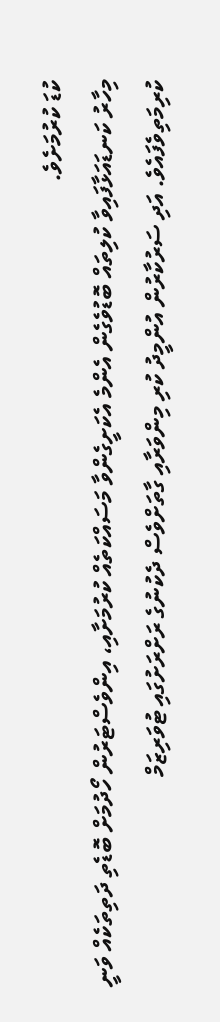ކުޑަ ކުރުމަށެވެ.
މިހާރު ކަނޑައަޅާފައިވާ ކުލިތައް ބޮޑުވެގެން އެންމެ އެކަށީގެންވާ މަސައްކަތެއް ކުރުމަށާއި، އިންވެސްޓަރުން ހޯދުމަށް ބޮޑެތި ދަތިތަކެއް ވަނީ ކުރިމަތިވެފައެވެ. އަދި ސަރުކާރުން އުންމީދު ކުރި މިންވަރާއި ގާތަށްވެސް ދެކުނުގެ ރަށްރަށުގައި ޓުވަރިޒަމް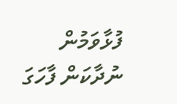ފުޅާވަމުން ނުދާކަން ފާހަގަ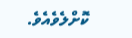ކޮށްލެވެއެވެ.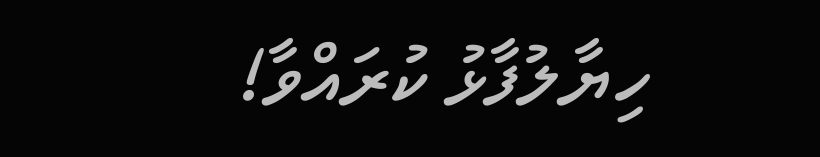ހިޔާލުފާޅު ކުރައްވާ!